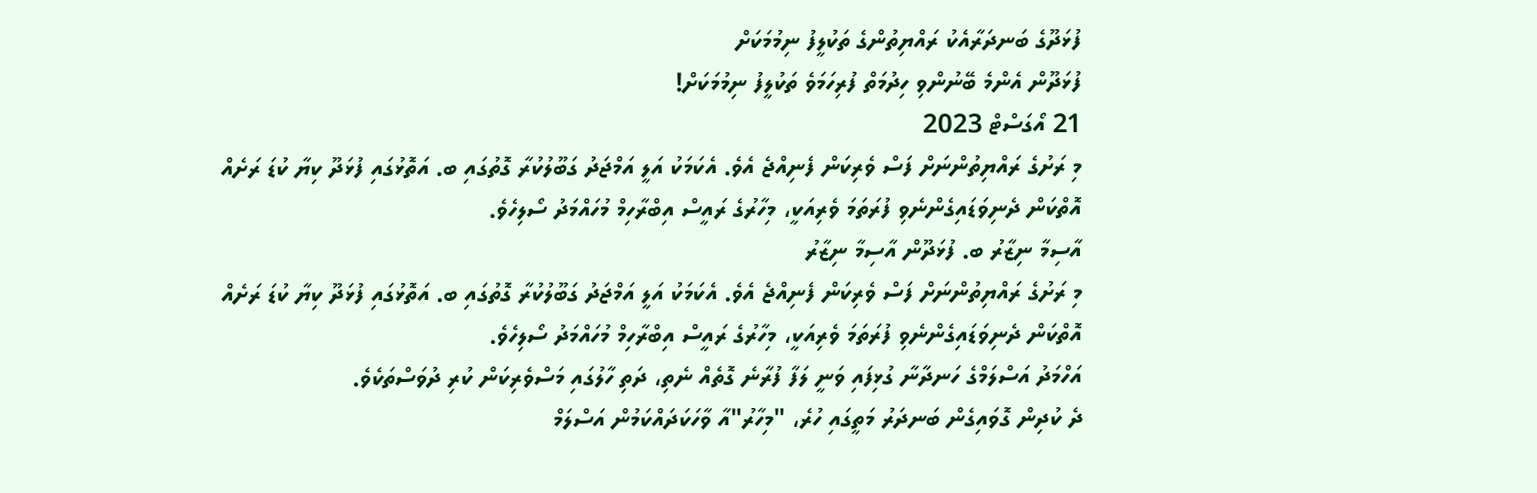ފުޅަދޫގެ ބަނދަރާއެކު ރައްޔިތުންގެ ތަކުލީފު ނިމުމަކަށް
ފުޅަދޫން އެންމެ ބޭނުންވި ހިދުމަތް ފުރިހަމަވެ ތަކުލީފު ނިމުމަކަށް!
21 އޯގަސްޓް 2023
މި ރަށުގެ ރައްޔިތުންނަށް ފަސް ވެރިކަން ފެނިއްޖެ އެވެ. އެކަމަކު އަލީ އަމްޖަދު ގަބޫލުކުރާ ގޮތުގައި ބ. އަތޮޅުގައި ފުޅަދޫ ކިޔާ ކުޑަ ރަށެއް އޮތްކަން ދެނިވަޑައިގެންނެވި ފުރަތަމަ ވެރިއަކީ، މިހާރުގެ ރައީސް އިބްރާހިމް މުހައްމަދު ސޯލިހެވެ.
އާސިމާ ނިޒާރު ބ. ފުޅަދޫން އާސިމާ ނިޒާރު
މި ރަށުގެ ރައްޔިތުންނަށް ފަސް ވެރިކަން ފެނިއްޖެ އެވެ. އެކަމަކު އަލީ އަމްޖަދު ގަބޫލުކުރާ ގޮތުގައި ބ. އަތޮޅުގައި ފުޅަދޫ ކިޔާ ކުޑަ ރަށެއް އޮތްކަން ދެނިވަޑައިގެންނެވި ފުރަތަމަ ވެރިއަކީ، މިހާރުގެ ރައީސް އިބްރާހިމް މުހައްމަދު ސޯލިހެވެ.
އަހްމަދު އަސްލަމްގެ ހަނދާނާ ގުޅިފައި ވަނީ ލަފާ ފުރާނެ ގޮތެއް ނެތި، ދަތި ހާލުގައި މަސްވެރިކަން ކުރި ދުވަސްތަކެވެ.
ދެ ކުދިން ގޮވައިގެން ބަނދަރު މަތީގައި ހުރެ، "މިހާރު"އާ ވާހަކަދައްކަމުން އަސްލަމް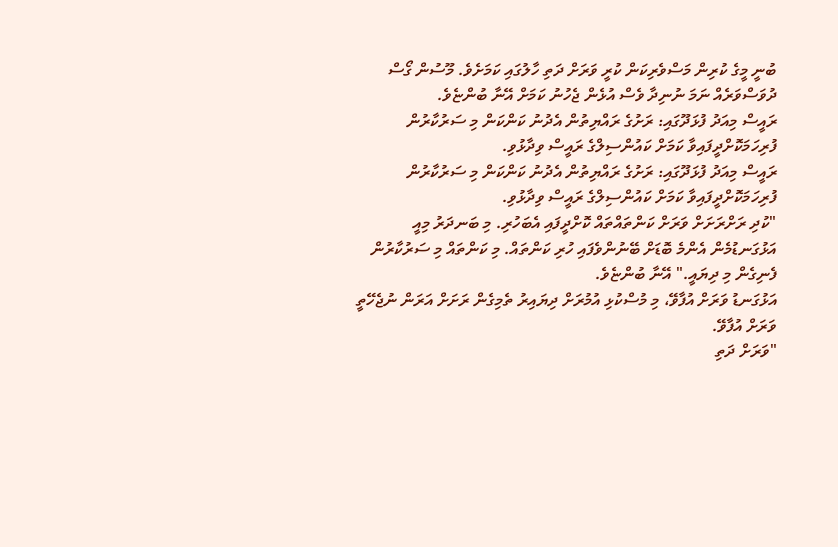ބުނީ މީގެ ކުރިން މަސްވެރިކަން ކުރީ ވަރަށް ދަތި ހާލުގައި ކަމަށެވެ. މޫސުން ގޯސް ދުވަސްވަރެއް ނަމަ ނުނިދާ ވެސް އުޅެން ޖެހުނު ކަމަށް އޭނާ ބުންޏެވެ.
ރައީސް މިއަދު ފުޅަދޫގައި: ރަށުގެ ރައްޔިތުން އެދުނު ކަންކަން މި ސަރުކާރުން ފުރިހަމަކޮށްދީފައިވާ ކަމަށް ކައުންސިލްގެ ރައީސް ވިދާޅުވި.
ރައީސް މިއަދު ފުޅަދޫގައި: ރަށުގެ ރައްޔިތުން އެދުނު ކަންކަން މި ސަރުކާރުން ފުރިހަމަކޮށްދީފައިވާ ކަމަށް ކައުންސިލްގެ ރައީސް ވިދާޅުވި.
"ކުދި ރަށްރަށަށް ވަރަށް ކަންތައްތައް ކޮށްދީފައި އެބަހުރި. މި ބަނދަރު މިއީ އަޅުގަނޑުމެން އެންމެ ބޮޑަށް ބޭނުންވެފައި ހުރި ކަންތައް. މި ކަންތައް މި ސަރުކާރުން ފެނިގެން މި ދިޔައީ." އޭނާ ބުންޏެވެ.
އަޅުގަނޑު ވަރަށް އުފާވޭ، މި މުސްކުޅި އުމުރަށް ދިޔައިރު ތެމިގެން ރަށަށް އަރަން ނުޖެހޭތީ ވަރަށް އުފާވޭ.
"ވަރަށް ދަތި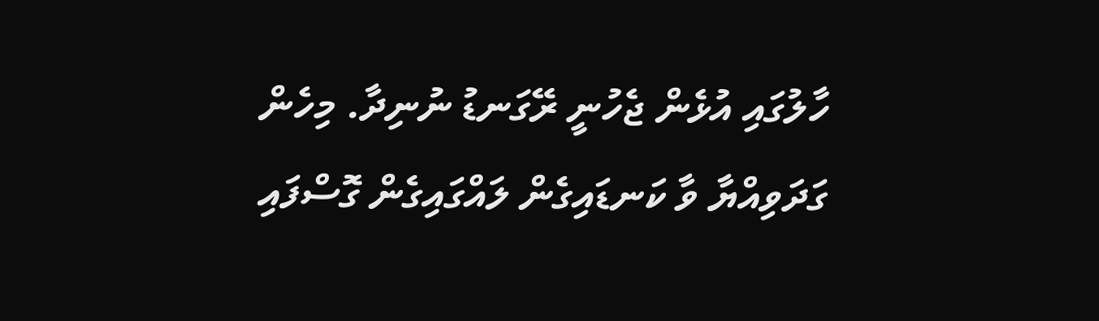ހާލުގައި އުޅެން ޖެހުނީ ރޭގަނޑު ނުނިދާ. މިހެން ގަދަވިއްޔާ ވާ ކަނޑައިގެން ލައްގައިގެން ގޮސްފައި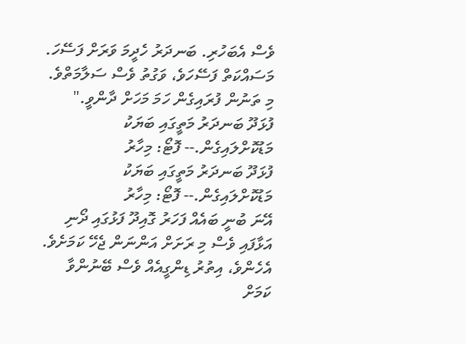ވެސް އެބަހުރި. ބަނދަރު ހެދީމަ ވަރަށް ފަސޭހަ. މަސައްކަތް ފަސޭހަވެ، ވަގުތު ވެސް ސަލާމަތްވެ. މި ތަނުން ފުރައިގެން ހަމަ މަހަށް ދާންވީ."
ފުޅަދޫ ބަނދަރު މަތީގައި ބަޔަކު މަޑުކޮށްލައިގެން.-- ފޮޓޯ: މިހާރު
ފުޅަދޫ ބަނދަރު މަތީގައި ބަޔަކު މަޑުކޮށްލައިގެން.-- ފޮޓޯ: މިހާރު
އޭނަ ބުނީ ބައެއް ފަހަރު ގޮއިދޫ ފަޅުގައި ދޯނި އަޅާފައި ވެސް މި ރަށަށް އަންނަން ޖެހޭ ކަމަށެވެ. އެހެންވެ، އިތުރު ޑިންގީއެއް ވެސް ބޭނުންވާ ކަމަށް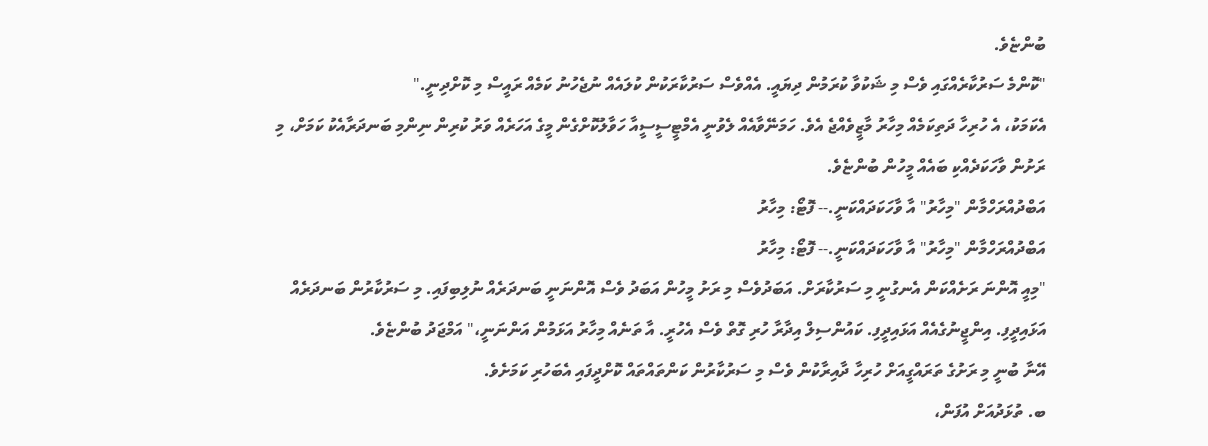ބުންޏެވެ.
"ކޮންމެ ސަރުކާރެއްގައި ވެސް މި ޝަކުވާ ކުރަމުން ދިޔައީ. އެއްވެސް ސަރުކާރަކުން ކުލައެއް ނުޖެހުނު ކަމެއް ރައީސް މި ކޮށްދިނީ."
އެކަމަކު، އެ ހުރިހާ ދަތިކަމެއް މިހާރު މާޒީވެއްޖެ އެވެ. ހަމަނޭވާއެއް ލެވުނީ އެމްޓީސީސީއާ ހަވާލުކޮށްގެން މީގެ އަހަރެއް ވަރު ކުރިން ނިންމި ބަނދަރާއެކު ކަމަށް، މި ރަށުން ވާހަކަދެއްކި ބައެއް މީހުން ބުންޏެވެ.
އަބްދުއްރަހްމާން "މިހާރު" އާ ވާހަކަދައްކަނީ.-- ފޮޓޯ: މިހާރު
އަބްދުއްރަހްމާން "މިހާރު" އާ ވާހަކަދައްކަނީ.-- ފޮޓޯ: މިހާރު
"މިއީ އޮންނަ ރަށެއްކަން އެނގުނީ މި ސަރުކާރަށް. އަބަދުވެސް މި ރަށު މީހުން އަބަދު ވެސް އޮންނަނީ ބަނދަރެއް ނުލިބިފައި. މި ސަރުކާރުން ބަނދަރެއް އަޅައިދީފި. އިންޖީނުގެއެއް އަޅައިދީފި. ކައުންސިލް އިދާރާ ހުރި ގޮތް ވެސް އެހުރީ. އާ ތަނެއް މިހާރު އަޅަމުން އަންނަނީ،" އަމްޖަދު ބުންޏެވެ.
އޭނާ ބުނީ މި ރަށުގެ ތަރައްގީއަށް ހުރިހާ ދާއިރާކުން ވެސް މި ސަރުކާރުން ކަންތައްތައް ކޮށްދީފައި އެބަހުރި ކަމަށެވެ.
ބ. ތުޅަދުއަށް އުފަން،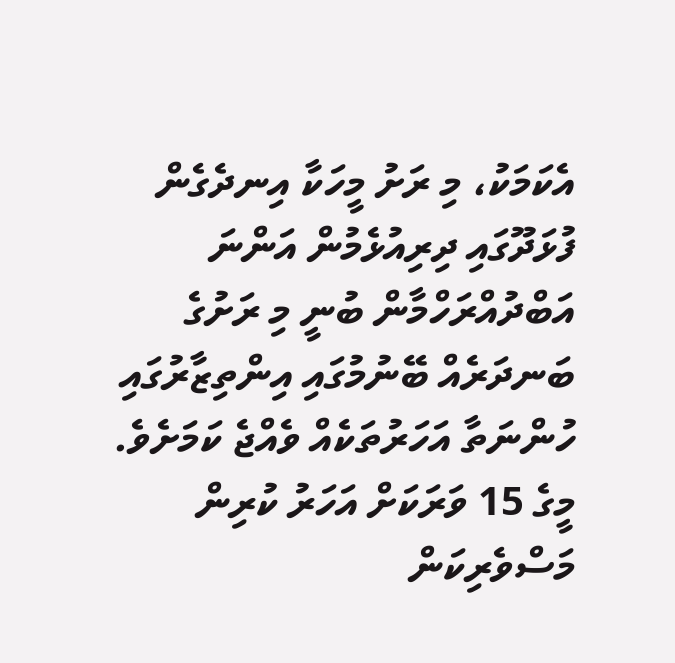އެކަމަކު، މި ރަށު މީހަކާ އިނދެގެން ފުޅަދޫގައި ދިރިއުޅެމުން އަންނަ އަބްދުއްރަހްމާން ބުނީ މި ރަށުގެ ބަނދަރެއް ބޭނުމުގައި އިންތިޒާރުގައި ހުންނަތާ އަހަރުތަކެއް ވެއްޖެ ކަމަށެވެ. މީގެ 15 ވަރަކަށް އަހަރު ކުރިން މަސްވެރިކަން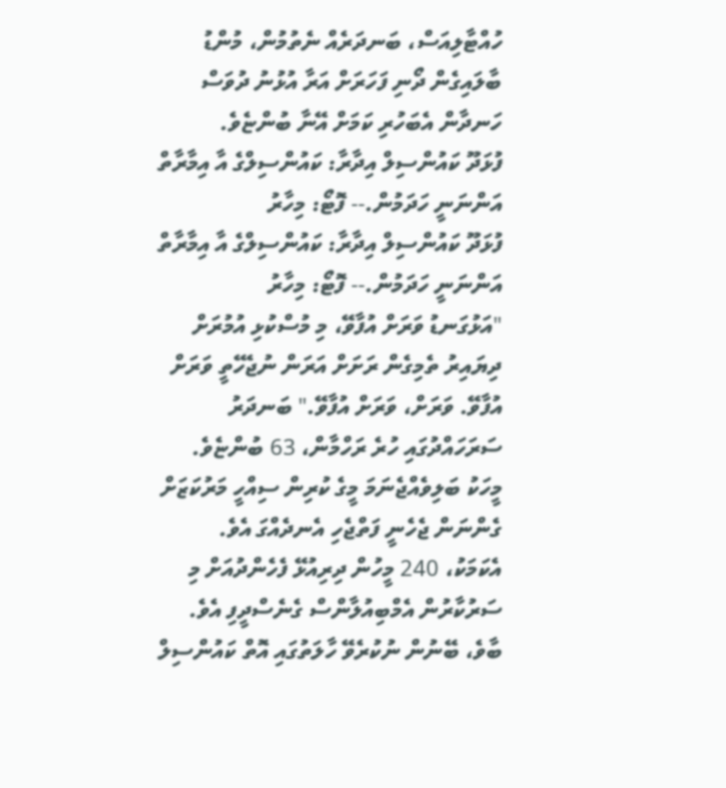ހުއްޓާލިއަސް، ބަނދަރެއް ނެތުމުން، މުންޑު ބާލައިގެން ދޯނި ފަހަރަށް އަރާ އުޅުނު ދުވަސް ހަނދާން އެބަހުރި ކަމަށް އޭނާ ބުންޏެވެ.
ފުޅަދޫ ކައުންސިލް އިދާރާ: ކައުންސިލްގެ އާ އިމާރާތް އަންނަނީ ހަދަމުން.-- ފޮޓޯ: މިހާރު
ފުޅަދޫ ކައުންސިލް އިދާރާ: ކައުންސިލްގެ އާ އިމާރާތް އަންނަނީ ހަދަމުން.-- ފޮޓޯ: މިހާރު
"އަޅުގަނޑު ވަރަށް އުފާވޭ، މި މުސްކުޅި އުމުރަށް ދިޔައިރު ތެމިގެން ރަށަށް އަރަން ނުޖެހޭތީ ވަރަށް އުފާވޭ. ވަރަށް، ވަރަށް އުފާވޭ." ބަނދަރު ސަރަހައްދުގައި ހުރެ ރަހްމާން، 63 ބުންޏެވެ.
މީހަކު ބަލިވެއްޖެނަމަ މީގެ ކުރިން ސިއްހީ މަރުކަޒަށް ގެންނަން ޖެހެނީ ފަތްޖެހި އެނދެއްގަ އެވެ. އެކަމަކު، 240 މީހުން ދިރިއުޅޭ ފެހެންދުއަށް މި ސަރުކާރުން އެމްބިއުލާންސް ގެނެސްދީފި އެވެ. ބާވެ، ބޭނުން ނުކުރެވޭ ހާލަތުގައި އޮތް ކައުންސިލް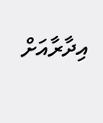އިދާރާއަށް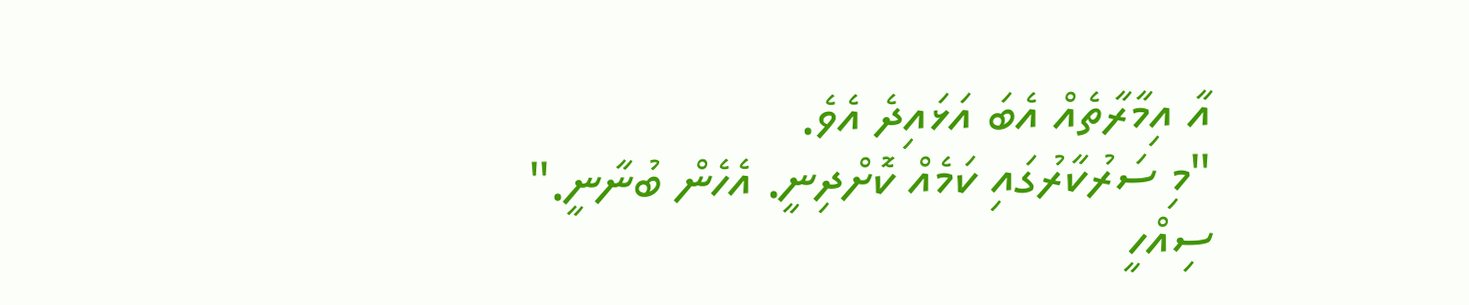އާ އިމާރާތެއް އެބަ އަޅައިދެ އެވެ.
"މި ސަރުކާރުގައި ކަމެއް ކޮށްދިނީ. އެހެން ބުނާނީ." ސިއްހީ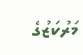މަރުކަޒުގެ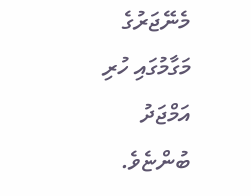މެނޭޖަރުގެ މަގާމުގައި ހުރި އަމްޖަދު ބުންޏެވެ.